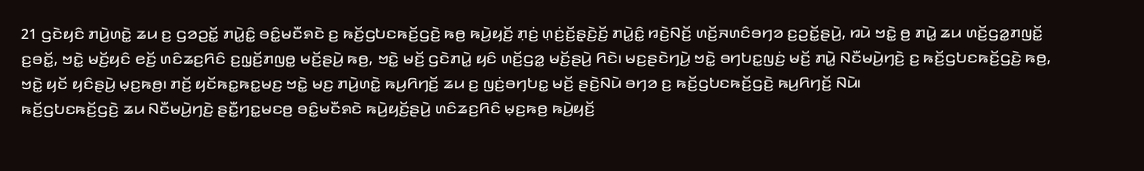21 ꤞꤢꤧꤟꤢꤨ ꤊꤣꤧ꤬ꤛꤢꤧ꤭ ꤘꤣ ꤢ꤬ ꤞꤤꤑꤢꤩ꤭ ꤊꤣꤧ꤭ꤢꤨ꤭ ꤋꤢꤨ꤭ꤗꤢꤪꤎꤢꤧ ꤢ꤬ ꤒꤢꤩ꤬ꤞꤝꤢꤒꤢꤩ꤬ꤞꤢꤧ꤬ ꤒꤥ꤬ ꤒꤣꤧ꤬ꤟꤢꤩ꤬ ꤊ꤫ꤢꤦ꤬ ꤛ꤫ꤢꤦ꤬ꤢꤩ꤬ꤔ꤫ꤢꤧ꤬ꤢꤩ꤬ ꤊꤣꤧ꤭ꤢꤨ꤭ ꤙꤢꤧ꤬ꤡꤢꤩ꤬ ꤛꤢꤩ꤬ꤏꤛꤢꤨꤋꤚꤤ ꤢ꤬ꤑꤢꤩ꤭ꤔꤣꤧ꤬, ꤙꤣꤧ ꤠꤢꤧ꤭ ꤥ꤬ ꤊꤣꤧ꤭ ꤘꤣ ꤛꤢꤩ꤬ꤞꤤ꤭ꤊꤜꤢꤩ꤭ ꤢ꤬ꤋꤢꤩ꤭, ꤠꤢꤧ꤭ ꤗꤢꤩ꤬ꤟꤢꤨ ꤕꤢꤩ꤬ ꤛꤢꤨꤘꤢ꤬ꤖꤢꤨ ꤢ꤬ꤜ꤫ꤢꤩ꤬ꤊꤜꤥ꤭ ꤗꤢꤩ꤬ꤔꤣꤧ꤬ ꤒꤥ꤬, ꤠꤢꤧ꤭ ꤗꤢꤩ꤬ ꤞꤢꤧꤊꤣꤧ꤭ ꤟꤢꤨ ꤛꤢꤩ꤬ꤞꤤ꤭ ꤗꤢꤩ꤬ꤔꤣꤧ꤬ ꤖꤢꤧ꤯ ꤗꤢ꤬ꤔꤢꤧꤚꤣꤧ꤬ ꤠꤢꤧ꤭ ꤋꤚꤝꤢ꤭ꤜꤢꤦ꤬ ꤗꤢꤩ꤬ ꤊꤣꤧ꤭ ꤡꤢꤪꤗꤣꤧ꤬ꤚꤢꤧ꤬ ꤢ꤬ ꤒꤢꤩ꤬ꤞꤝꤢꤒꤢꤩ꤬ꤞꤢꤧ꤬ ꤒꤥ꤬, ꤠꤢꤧ꤭ ꤟꤢꤩ ꤟꤢꤨꤔꤣꤧ꤬ ꤗ꤫ꤢ꤬ꤒꤥ꤬꤯ ꤊꤢꤩ꤬ ꤟꤢꤩꤒꤢ꤭ꤒꤢ꤭ꤗꤢ꤬ ꤠꤢꤧ꤭ ꤗꤢ꤬ ꤊꤣꤧ꤬ꤛꤢꤧ꤭ ꤒꤣ꤬ꤖꤚꤢꤩ꤬ ꤘꤣ ꤢ꤬ ꤜꤢꤦ꤬ꤋꤚꤝꤢ꤭ ꤗꤢꤩ꤬ ꤔꤢꤧ꤬ꤡꤣꤧ ꤋꤚꤤ ꤢ꤬ ꤒꤢꤩ꤬ꤞꤝꤢꤒꤢꤩ꤬ꤞꤢꤧ꤬ ꤒꤣ꤬ꤖꤚꤢꤩ꤬ ꤡꤣꤧ꤯
ꤒꤢꤩ꤬ꤞꤝꤢꤒꤢꤩ꤬ꤞꤢꤧ꤬ ꤘꤣ ꤡꤢꤪꤗꤣꤧ꤬ꤚꤢꤧ꤬ ꤔꤢꤪ꤭ꤚꤢ꤭ꤗꤢꤥ꤬ ꤋꤢꤨ꤭ꤗꤢꤪꤎꤢꤧ ꤒꤣꤧ꤬ꤟꤢꤩ꤬ꤔꤣꤧ꤬ ꤛꤢꤨꤘꤢ꤬ꤖꤢꤨ ꤗ꤫ꤢ꤬ꤒꤥ꤬ ꤒꤣꤧ꤬ꤟꤢꤩ꤬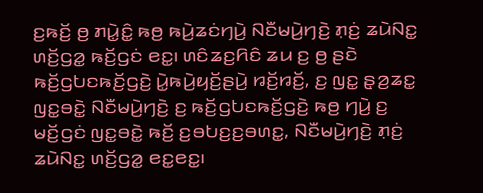ꤢ꤬ꤒꤢꤩ꤬ ꤥ꤬ ꤊꤣꤧ꤭ꤢꤨ꤭ ꤒꤥ꤬ ꤒꤣꤧ꤬ꤘꤢꤦꤚꤣꤧ꤬ ꤡꤢꤪꤗꤣꤧ꤬ꤚꤢꤧ꤬ ꤊ꤫ꤢꤦ꤬ ꤘꤣꤧꤡꤢ꤭ ꤛꤢꤩ꤬ꤞꤤ꤭ ꤒꤢꤩ꤬ꤞꤢꤦ ꤕꤢ꤭꤯ ꤛꤢꤨꤘꤢ꤬ꤖꤢꤨ ꤘꤣ ꤢ꤬ ꤥ꤬ ꤔꤢꤧ ꤒꤢꤩ꤬ꤞꤝꤢꤒꤢꤩ꤬ꤞꤢꤧ꤬ ꤣꤧ꤭ꤒꤣꤧ꤬ꤟꤢꤩ꤬ꤔꤣꤧ꤬ ꤙꤢꤩ꤬ꤙꤢꤩ꤬, ꤢ꤬ ꤜꤢ꤭ ꤔ꤫ꤤ꤬ꤘꤢ꤭ ꤜꤢ꤭ꤋꤢꤧ꤭ ꤡꤢꤪꤗꤣꤧ꤬ꤚꤢꤧ꤬ ꤢ꤬ ꤒꤢꤩ꤬ꤞꤝꤢꤒꤢꤩ꤬ꤞꤢꤧ꤬ ꤒꤥ꤬ ꤚꤣꤧ꤬ ꤢ꤬ ꤗꤢꤩ꤬ꤞꤢꤦ ꤜꤢ꤭ꤋꤢꤧ꤭ ꤒꤢꤩ꤬ ꤢ꤬ꤋꤝꤢ꤬ꤢ꤬ꤋꤛꤢ꤭, ꤡꤢꤪꤗꤣꤧ꤬ꤚꤢꤧ꤬ ꤊ꤫ꤢꤦ꤬ ꤘꤣꤧꤡꤢ꤭ ꤛꤢꤩ꤬ꤞꤤ꤭ ꤕꤢ꤭ꤕꤢ꤭꤯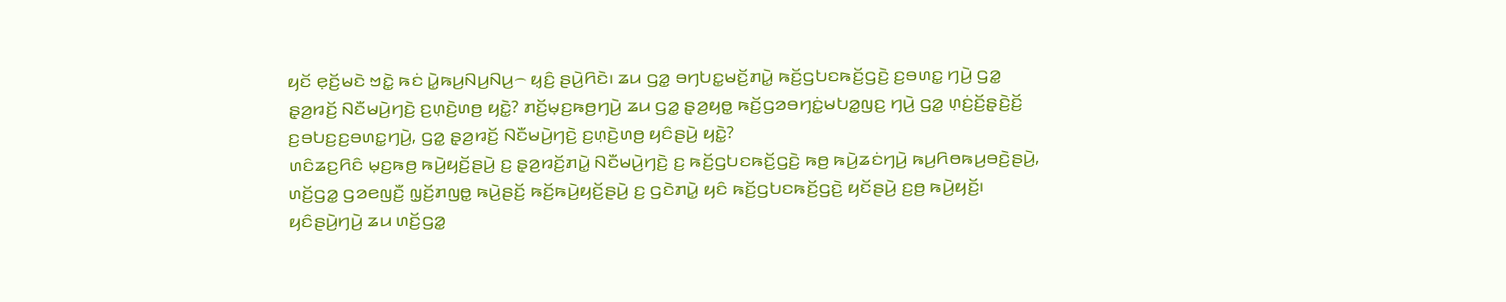ꤟꤢꤩ ꤕ꤫ꤢꤩ꤬ꤗꤢꤧ ꤠꤢꤧ꤭ ꤒꤢꤦ ꤣꤧ꤭ꤒꤣ꤬ꤡꤣ꤬ꤡꤣ꤬꤮ ꤟ꤫ꤢꤨ꤬ ꤔꤣꤧ꤬ꤖꤢꤧ꤯ ꤘꤣ ꤞꤤ꤭ ꤋꤚꤝꤢ꤭ꤗꤢꤩ꤬ꤊꤣꤧ꤭ ꤒꤢꤩ꤬ꤞꤝꤢꤒꤢꤩ꤬ꤞꤢꤧ꤬ ꤢ꤬ꤋꤛꤢ꤭ ꤚꤣꤧ꤬ ꤞꤤ꤭ ꤔ꤫ꤤ꤬ꤙꤢꤩ꤬ ꤡꤢꤪꤗꤣꤧ꤬ꤚꤢꤧ꤬ ꤢ꤬ꤛ꤫ꤢꤧ꤬ꤛꤥ꤬ ꤟꤢꤧ꤭? ꤊꤢꤩ꤬ꤗ꤫ꤢ꤬ꤒꤥ꤬ꤚꤣꤧ꤬ ꤘꤣ ꤞꤤ꤭ ꤔ꤫ꤤ꤬ꤟꤥ꤭ ꤒꤢꤩ꤬ꤞꤤꤋꤚꤢꤦ꤭ꤗꤝꤤ꤭ꤜꤢ꤬ ꤚꤣꤧ꤬ ꤞꤤ꤭ ꤛ꤫ꤢꤦ꤬ꤢꤩ꤬ꤔ꤫ꤢꤧ꤬ꤢꤩ꤬ ꤢ꤬ꤋꤝꤢ꤬ꤢ꤬ꤋꤛꤢ꤭ꤚꤣꤧ꤬, ꤞꤤ꤭ ꤔ꤫ꤤ꤬ꤙꤢꤩ꤬ ꤡꤢꤪꤗꤣꤧ꤬ꤚꤢꤧ꤬ ꤢ꤬ꤛ꤫ꤢꤧ꤬ꤛꤥ꤬ ꤟꤢꤨꤔꤣꤧ꤬ ꤟꤢꤧ꤭?
ꤛꤢꤨꤘꤢ꤬ꤖꤢꤨ ꤗ꤫ꤢ꤬ꤒꤥ꤬ ꤒꤣꤧ꤬ꤟꤢꤩ꤬ꤔꤣꤧ꤬ ꤢ꤬ ꤔ꤫ꤤ꤬ꤙꤢꤩ꤬ꤊꤣꤧ꤭ ꤡꤢꤪꤗꤣꤧ꤬ꤚꤢꤧ꤬ ꤢ꤬ ꤒꤢꤩ꤬ꤞꤝꤢꤒꤢꤩ꤬ꤞꤢꤧ꤬ ꤒꤥ꤬ ꤒꤣꤧ꤬ꤘꤢꤦꤚꤣꤧ꤬ ꤒꤣ꤬ꤖꤥꤒꤣ꤬ꤋꤢꤧ꤬ꤔꤣꤧ꤬, ꤛꤢꤩ꤬ꤞꤤ꤭ ꤞꤤꤕꤜꤢꤪ꤬ ꤜ꤫ꤢꤩ꤬ꤊꤜꤥ꤭ ꤒꤣꤧ꤬ꤔꤢꤩ꤬ ꤒꤢꤩ꤬ꤒꤣꤧ꤬ꤟꤢꤩ꤬ꤔꤣꤧ꤬ ꤢ꤬ ꤞꤢꤧꤊꤣꤧ꤭ ꤟꤢꤨ ꤒꤢꤩ꤬ꤞꤝꤢꤒꤢꤩ꤬ꤞꤢꤧ꤬ ꤟꤢꤩꤔꤣꤧ꤬ ꤢ꤬ꤥ꤬ ꤒꤣꤧ꤬ꤟꤢꤩ꤬꤯ ꤟꤢꤨꤔꤣꤧ꤬ꤚꤣꤧ꤬ ꤘꤣ ꤛꤢꤩ꤬ꤞꤤ꤭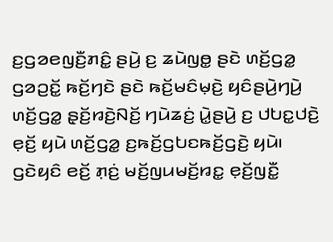ꤢ꤬ꤞꤤꤕꤜꤢꤪ꤬ꤊꤢꤨ꤭ ꤔꤣꤧ꤬ ꤢ꤬ ꤘꤣꤧꤜꤥ꤭ ꤔꤢꤧ ꤛꤢꤩ꤬ꤞꤤ꤭ ꤞꤤꤑꤢꤩ꤭ ꤒꤢꤩ꤬ꤚꤢꤧ ꤔꤢꤧ ꤒꤢꤩ꤬ꤗꤢꤨꤗ꤫ꤢꤧ꤬ ꤟꤢꤨꤔꤣꤧ꤬ꤚꤣꤧ꤬ ꤛꤢꤩ꤬ꤞꤤ꤭ ꤔ꤫ꤢꤩ꤬ꤙꤢꤧ꤬ꤡꤢꤩ꤬ ꤚꤣꤧꤘꤢꤦ꤬ ꤣꤧ꤭ꤔꤣꤧ꤬ ꤢ꤬ ꤓꤝꤢ꤭ꤓꤢꤧ꤬ ꤕ꤫ꤢꤩ꤬ ꤟꤣꤧ ꤛꤢꤩ꤬ꤞꤤ꤭ ꤢ꤬ꤒꤢꤩ꤬ꤞꤝꤢꤒꤢꤩ꤬ꤞꤢꤧ꤬ ꤟꤣꤧ꤯
ꤞꤢꤧꤟꤢꤨ ꤕꤢꤩ꤬ ꤊ꤫ꤢꤦ꤬ ꤗꤢꤩ꤬ꤜꤣꤗꤢꤩ꤬ꤙꤢ꤭ ꤕ꤫ꤢꤩ꤬ꤜꤢꤪ꤭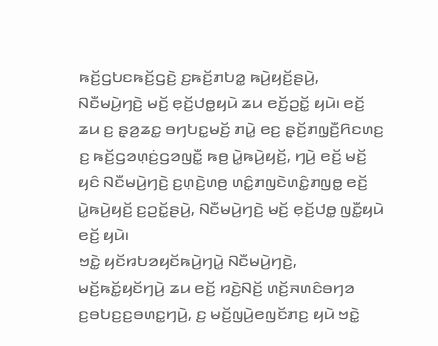ꤒꤢꤩ꤬ꤞꤝꤢꤒꤢꤩ꤬ꤞꤢꤧ꤬ ꤢ꤬ꤒꤢꤩ꤬ꤊꤝꤤ꤭ ꤒꤣꤧ꤬ꤟꤢꤩ꤬ꤔꤣꤧ꤬, ꤡꤢꤪꤗꤣꤧ꤬ꤚꤢꤧ꤬ ꤗꤢꤩ꤬ ꤕ꤫ꤢꤩ꤬ꤓꤥ꤭ꤟꤣꤧ ꤘꤣ ꤕꤢꤩ꤬ꤑꤢꤩ꤭ ꤟꤣꤧ꤯ ꤕꤢꤩ꤬ ꤘꤣ ꤢ꤬ ꤔ꤫ꤤ꤬ꤘꤢ꤭ ꤋꤚꤝꤢ꤭ꤗꤢꤩ꤬ ꤊꤣꤧ꤭ ꤕꤢ꤬ ꤔ꤫ꤢꤩ꤬ꤊꤜ꤫ꤢꤪ꤬ꤖꤢꤛꤢ꤬ ꤢ꤬ ꤒꤢꤩ꤬ꤞꤤꤛ꤫ꤢꤦ꤬ꤞꤤꤜꤢꤪ꤭ ꤒꤥ꤬ ꤣꤧ꤭ꤒꤣꤧ꤬ꤟꤢꤩ꤬, ꤚꤣꤧ꤬ ꤕꤢꤩ꤬ ꤗꤢꤩ꤬ ꤟꤢꤨ ꤡꤢꤪꤗꤣꤧ꤬ꤚꤢꤧ꤬ ꤢ꤬ꤛ꤫ꤢꤧ꤬ꤛꤥ꤬ ꤛꤢꤨ꤭ꤊꤜꤢꤧꤛꤢꤨ꤭ꤊꤜꤥ꤭ ꤕꤢꤩ꤬ ꤣꤧ꤭ꤒꤣꤧ꤬ꤟꤢꤩ꤬ ꤢ꤬ꤑꤢꤩ꤭ꤔꤣꤧ꤬, ꤡꤢꤪꤗꤣꤧ꤬ꤚꤢꤧ꤬ ꤗꤢꤩ꤬ ꤕ꤫ꤢꤩ꤬ꤓꤥ꤭ ꤜꤢꤪ꤭ꤟꤣꤧ ꤕꤢꤩ꤬ ꤟꤣꤧ꤯
ꤠꤢꤧ꤭ ꤟꤢꤩꤙꤝꤤꤟꤢꤩꤒꤣꤧ꤬ꤚꤣꤧ꤭ ꤡꤢꤪꤗꤣꤧ꤬ꤚꤢꤧ꤬, ꤗꤢꤩ꤬ꤒꤢꤩ꤭ꤟꤢꤩꤚꤣꤧ꤬ ꤘꤣ ꤕꤢꤩ꤬ ꤙꤢꤧ꤬ꤡꤢꤩ꤬ ꤛꤢꤩ꤬ꤏꤛꤢꤨꤋꤚꤤ ꤢ꤬ꤋꤝꤢ꤬ꤢ꤬ꤋꤛꤢ꤭ꤚꤣꤧ꤬, ꤢ꤬ ꤗꤢꤩ꤬ꤜꤣꤧ꤬ꤕꤜꤢꤩꤊꤢ꤬ ꤟꤣꤧ ꤠꤢꤧ꤭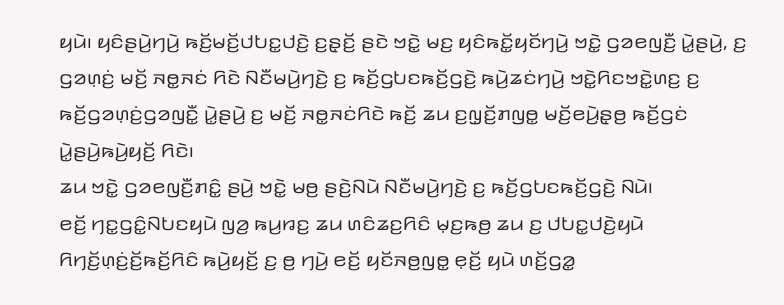ꤟꤣꤧ꤯ ꤟꤢꤨꤔꤣꤧ꤬ꤚꤣꤧ꤬ ꤒꤢꤩ꤬ꤗꤢꤩ꤬ꤓꤝꤢ꤭ꤓꤢꤧ꤬ ꤢ꤬ꤔ꤫ꤢꤩ꤬ ꤔꤢꤧ ꤠꤢꤧ꤭ ꤗꤢ꤬ ꤟꤢꤨꤒꤢꤩ꤭ꤟꤢꤩꤚꤣꤧ꤬ ꤠꤢꤧ꤭ ꤞꤤꤕꤜꤢꤪ꤬ ꤣꤧ꤭ꤔꤣꤧ꤬, ꤢ꤬ ꤞꤤꤛ꤫ꤢꤦ꤬ ꤗꤢꤩ꤬ ꤏꤥ꤭ꤏꤢꤦ ꤖꤢꤧ ꤡꤢꤪꤗꤣꤧ꤬ꤚꤢꤧ꤬ ꤢ꤬ ꤒꤢꤩ꤬ꤞꤝꤢꤒꤢꤩ꤬ꤞꤢꤧ꤬ ꤒꤣꤧ꤬ꤘꤢꤦꤚꤣꤧ꤬ ꤠꤢꤧ꤭ꤖꤢꤠꤢꤧ꤭ꤛꤢ꤬ ꤢ꤬ ꤒꤢꤩ꤬ꤞꤤꤛ꤫ꤢꤦ꤬ꤞꤤꤜꤢꤪ꤭ ꤣꤧ꤭ꤔꤣꤧ꤬ ꤢ꤬ ꤗꤢꤩ꤬ ꤏꤥ꤭ꤏꤢꤦꤖꤢꤧ ꤒꤢꤩ꤬ ꤘꤣ ꤢ꤬ꤜ꤫ꤢꤩ꤬ꤊꤜꤥ꤭ ꤗꤢꤩ꤬ꤕꤣꤧ꤬ꤔ꤫ꤥ꤬ ꤒꤢꤩ꤬ꤞꤢꤦ ꤣꤧ꤭ꤔꤣꤧ꤬ꤒꤣꤧ꤬ꤟꤢꤩ꤬ ꤖꤢꤧ꤯
ꤘꤣ ꤠꤢꤧ꤭ ꤞꤤꤕꤜꤢꤪ꤬ꤊꤢꤨ꤭ ꤔꤣꤧ꤬ ꤠꤢꤧ꤭ ꤗꤥ꤬ ꤔꤢꤧ꤬ꤡꤣꤧ ꤡꤢꤪꤗꤣꤧ꤬ꤚꤢꤧ꤬ ꤢ꤬ ꤒꤢꤩ꤬ꤞꤝꤢꤒꤢꤩ꤬ꤞꤢꤧ꤬ ꤡꤣꤧ꤯
ꤕꤢꤩ꤬ ꤚꤢ꤭ꤞꤢꤨ꤭ꤡꤝꤢꤟꤣꤧ ꤜꤤ꤬ ꤒꤣ꤬ꤙꤢ꤬ ꤘꤣ ꤛꤢꤨꤘꤢ꤬ꤖꤢꤨ ꤗ꤫ꤢ꤬ꤒꤥ꤬ ꤘꤣ ꤢ꤬ ꤓꤝꤢ꤭ꤓꤢꤧ꤬ꤟꤣꤧ ꤖꤚꤢꤩ꤬ꤛ꤫ꤢꤦ꤬ꤢꤩ꤬ꤒꤢꤩ꤬ꤖꤢꤨ ꤒꤣꤧ꤬ꤟꤢꤩ꤬ ꤢ꤬ ꤥ꤬ ꤚꤣꤧ꤬ ꤕꤢꤩ꤬ ꤟꤢꤩꤏꤥ꤬ꤜꤥ꤭ ꤕ꤫ꤢꤩ꤬ ꤟꤣꤧ ꤛꤢꤩ꤬ꤞꤤ꤭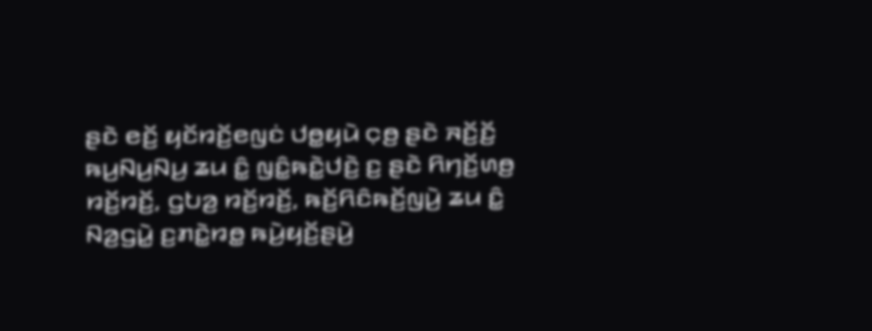ꤔꤢꤧ ꤕꤢꤩ꤬ ꤟꤢꤩꤙꤢꤩ꤬ꤕꤜꤢꤦ ꤓꤥ꤭ꤟꤣꤧ ꤍ꤫ꤥ꤬ ꤔꤢꤧ ꤏꤢꤩ꤬ꤢꤩ꤬ ꤒꤣ꤬ꤡꤣ꤬ꤡꤣ꤬ ꤘꤣ ꤢꤨ꤭ ꤜꤢꤨ꤭ꤒꤢꤧ꤭ꤓꤢꤧ꤬ ꤢ꤬ ꤔꤢꤧ ꤖꤚꤢꤩ꤬ꤛꤥ꤬ ꤙꤢꤩ꤬ꤙꤢꤩ꤬, ꤞꤝꤤ꤬ ꤙꤢꤩ꤬ꤙꤢꤩ꤬, ꤒꤢꤩ꤬ꤖꤢꤨꤒꤢꤩ꤬ꤜꤣꤧ꤬ ꤘꤣ ꤢꤨ꤭ ꤡꤤ꤬ꤞꤣꤧ꤭ ꤢ꤬ꤊꤢꤧ꤭ꤙꤥ꤭ ꤒꤣꤧ꤬ꤟꤢꤩ꤬ꤔꤣꤧ꤬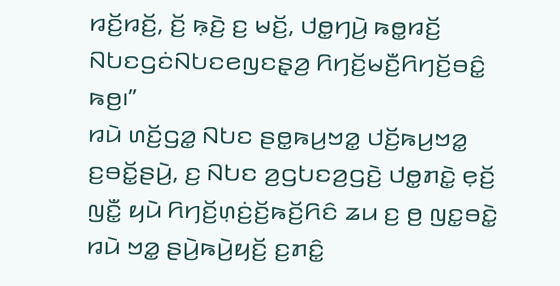ꤙꤢꤩ꤬ꤙꤢꤩ꤬, ꤢꤩ꤬ ꤒ꤫ꤢꤧ꤬ ꤢ꤬ ꤗꤢꤩ꤬, ꤓꤥ꤭ꤚꤣꤧ꤬ ꤒꤥ꤭ꤙꤢꤩ꤬ ꤡꤝꤢꤞꤢꤦꤡꤝꤢꤕꤜꤢꤔ꤫ꤤ꤬ ꤖꤚꤢꤩ꤬ꤗꤢꤪ꤬ꤖꤚꤢꤩ꤬ꤋꤢꤨ꤭ ꤒꤥ꤬꤯”
ꤙꤣꤧ ꤛꤢꤩ꤬ꤞꤤ꤭ ꤡꤝꤢ ꤔꤥ꤭ꤒꤣ꤬ꤠꤤ꤭ ꤓꤢꤩ꤬ꤒꤣ꤬ꤠꤤ꤭ ꤢ꤬ꤋꤢꤩ꤭ꤔꤣꤧ꤬, ꤢ꤬ ꤡꤝꤢ ꤤ꤬ꤞꤝꤢꤤ꤬ꤞꤢꤧ꤬ ꤓꤥ꤭ꤊꤢꤧ꤭ ꤕ꤫ꤢꤩ꤬ ꤜꤢꤪ꤭ ꤟꤣꤧ ꤖꤚꤢꤩ꤬ꤛ꤫ꤢꤦ꤬ꤢꤩ꤬ꤒꤢꤩ꤬ꤖꤢꤨ ꤘꤣ ꤢ꤬ ꤥ꤬ ꤜꤢ꤭ꤋꤢꤧ꤭ ꤙꤣꤧ ꤠꤤ꤭ ꤔꤣꤧ꤬ꤒꤣꤧ꤬ꤟꤢꤩ꤬ ꤢ꤬ꤊꤢꤨ꤭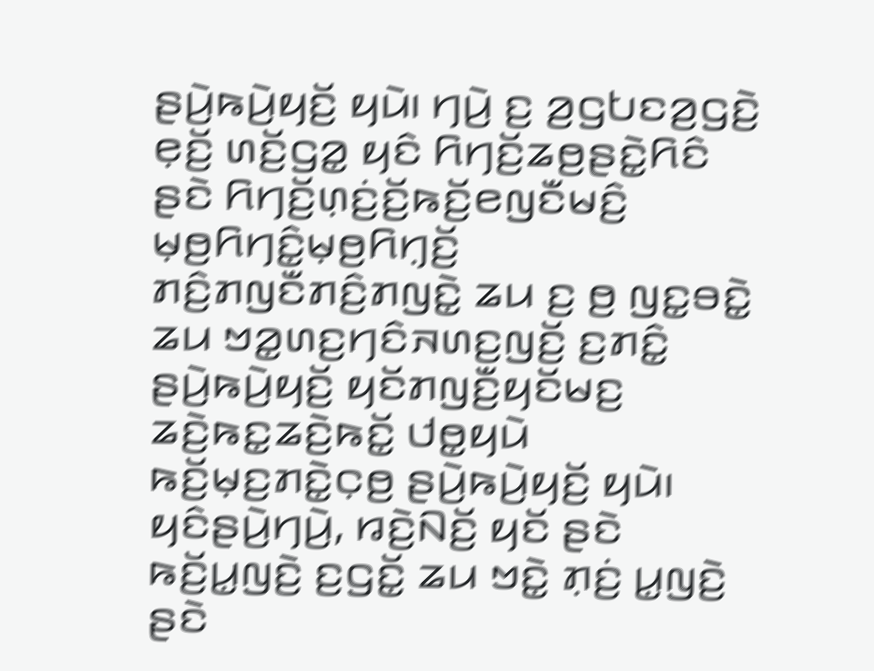ꤔꤣꤧ꤬ꤒꤣꤧ꤬ꤟꤢꤩ꤬ ꤟꤣꤧ꤯ ꤚꤣꤧ꤬ ꤢ꤬ ꤤ꤬ꤞꤝꤢꤤ꤬ꤞꤢꤧ꤬ ꤕ꤫ꤢꤩ꤬ ꤛꤢꤩ꤬ꤞꤤ꤭ ꤟꤢꤨ ꤖꤚꤢꤩ꤬ꤘꤥ꤬ꤔꤢꤧ꤭ꤖꤢꤨ ꤔꤢꤧ ꤖꤚꤢꤩ꤬ꤛ꤫ꤢꤦ꤬ꤢꤩ꤬ꤒꤢꤩ꤬ꤕꤜꤢꤪꤗꤢꤨ꤬ ꤗ꤫ꤥ꤬ꤖꤚꤢꤨ꤭ꤗ꤫ꤥ꤬ꤖꤚ꤫ꤢꤩ꤬ ꤊꤢꤨ꤬ꤊꤜꤢꤪꤊꤢꤨ꤬ꤊꤜꤢꤧ꤭ ꤘꤣ ꤢ꤬ ꤥ꤬ ꤜꤢ꤭ꤋꤢꤧ꤭ ꤘꤣ ꤠꤤ꤭ꤛꤢ꤬ꤚꤢꤨꤏꤛꤢ꤬ꤜꤢꤩ꤬ ꤢ꤬ꤊꤢꤨ꤭ ꤔꤣꤧ꤬ꤒꤣꤧ꤬ꤟꤢꤩ꤬ ꤟꤢꤩꤊꤜꤢꤪ꤬ꤟꤢꤩꤗꤢ꤬ ꤘꤢꤧ꤬ꤒꤢ꤭ꤘꤢꤧ꤬ꤒꤢꤩ꤭ ꤓꤥ꤭ꤟꤣꤧ ꤒꤢꤩ꤬ꤗ꤫ꤢ꤬ꤊꤢꤧ꤭ꤍ꤫ꤥ꤬ ꤔꤣꤧ꤬ꤒꤣꤧ꤬ꤟꤢꤩ꤬ ꤟꤣꤧ꤯
ꤟꤢꤨꤔꤣꤧ꤬ꤚꤣꤧ꤬, ꤙꤢꤧ꤬ꤡꤢꤩ꤬ ꤟꤢꤩ ꤔꤢꤧ ꤒꤢꤩ꤬ꤣ꤭ꤜꤢꤧ꤬ ꤢ꤬ꤞꤢꤩ꤭ ꤘꤣ ꤠꤢꤧ꤭ ꤊ꤫ꤢꤦ꤬ ꤣ꤭ꤜꤢꤧ꤬ ꤔꤢꤧ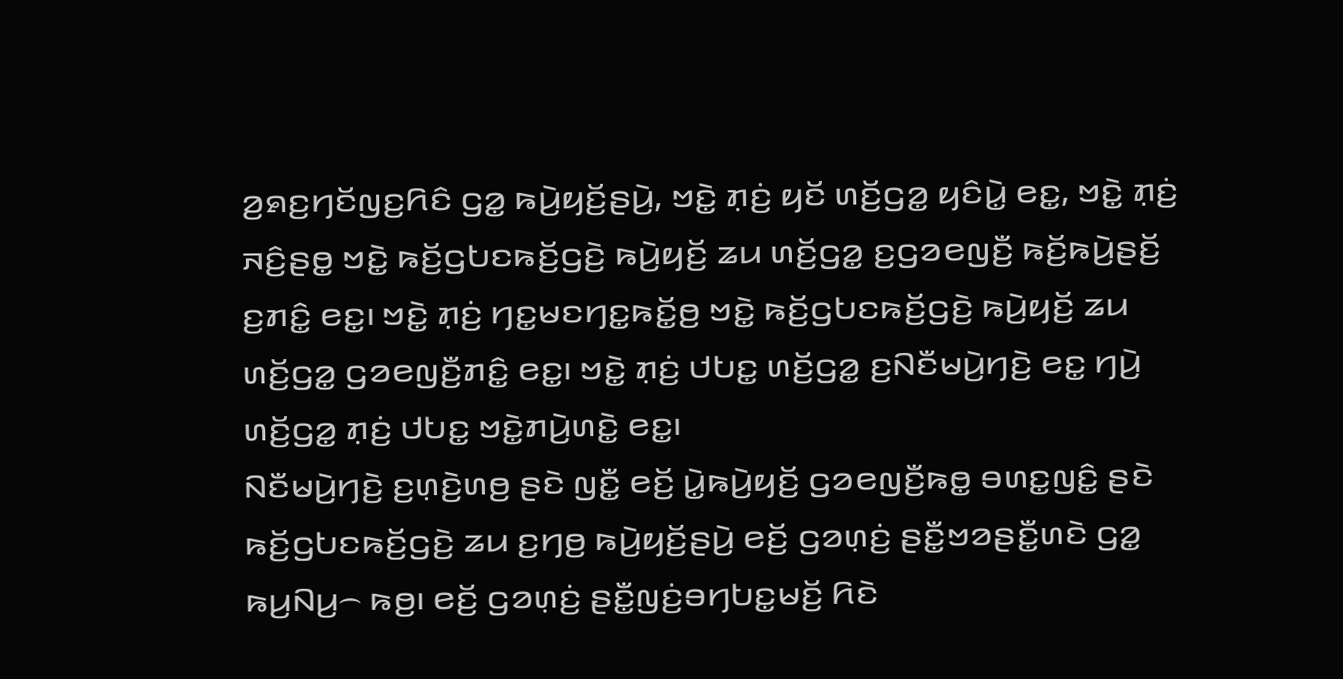ꤤ꤬ꤎꤢ꤬ꤚꤢꤩꤜꤢ꤬ꤖꤢꤨ ꤞꤤ꤭ ꤒꤣꤧ꤬ꤟꤢꤩ꤬ꤔꤣꤧ꤬, ꤠꤢꤧ꤭ ꤊ꤫ꤢꤦ꤬ ꤟꤢꤩ ꤛꤢꤩ꤬ꤞꤤ꤭ ꤟꤢꤨꤣꤧ꤭ ꤕꤢ꤭, ꤠꤢꤧ꤭ ꤊ꤫ꤢꤦ꤬ ꤏꤢꤨ꤬ꤔꤥ꤭ ꤠꤢꤧ꤭ ꤒꤢꤩ꤬ꤞꤝꤢꤒꤢꤩ꤬ꤞꤢꤧ꤬ ꤒꤣꤧ꤬ꤟꤢꤩ꤬ ꤘꤣ ꤛꤢꤩ꤬ꤞꤤ꤭ ꤢ꤬ꤞꤤꤕꤜꤢꤪ꤬ ꤒꤢꤩ꤬ꤒꤣꤧ꤬ꤔꤢꤩ꤬ ꤢ꤬ꤊꤢꤨ꤭ ꤕꤢ꤭꤯ ꤠꤢꤧ꤭ ꤊ꤫ꤢꤦ꤬ ꤚꤢ꤭ꤗꤢꤚꤢ꤭ꤒꤢꤩ꤭ꤥ꤬ ꤠꤢꤧ꤭ ꤒꤢꤩ꤬ꤞꤝꤢꤒꤢꤩ꤬ꤞꤢꤧ꤬ ꤒꤣꤧ꤬ꤟꤢꤩ꤬ ꤘꤣ ꤛꤢꤩ꤬ꤞꤤ꤭ ꤞꤤꤕꤜꤢꤪ꤬ꤊꤢꤨ꤭ ꤕꤢ꤭꤯ ꤠꤢꤧ꤭ ꤊ꤫ꤢꤦ꤬ ꤓꤝꤢ꤭ ꤛꤢꤩ꤬ꤞꤤ꤭ ꤢ꤬ꤡꤢꤪꤗꤣꤧ꤬ꤚꤢꤧ꤬ ꤕꤢ꤭ ꤚꤣꤧ꤬ ꤛꤢꤩ꤬ꤞꤤ꤭ ꤊ꤫ꤢꤦ꤬ ꤓꤝꤢ꤭ ꤠꤢꤧ꤭ꤊꤣꤧ꤬ꤛꤢꤧ꤭ ꤕꤢ꤭꤯
ꤡꤢꤪꤗꤣꤧ꤬ꤚꤢꤧ꤬ ꤢ꤬ꤛ꤫ꤢꤧ꤬ꤛꤥ꤬ ꤔꤢꤧ ꤜꤢꤪ꤭ ꤕꤢꤩ꤬ ꤣꤧ꤭ꤒꤣꤧ꤬ꤟꤢꤩ꤬ ꤞꤤꤕꤜꤢꤪ꤬ꤒꤥ꤭ ꤋꤛꤢ꤭ꤜꤢꤨ꤭ ꤔꤢꤧ ꤒꤢꤩ꤬ꤞꤝꤢꤒꤢꤩ꤬ꤞꤢꤧ꤬ ꤘꤣ ꤢ꤬ꤚꤥ꤬ ꤒꤣꤧ꤬ꤟꤢꤩ꤬ꤔꤣꤧ꤬ ꤕꤢꤩ꤬ ꤞꤤꤛ꤫ꤢꤦ꤬ ꤔꤢꤪ꤭ꤠꤤꤔꤢꤪ꤭ꤛꤢꤧ ꤞꤤ꤭ ꤒꤣ꤬ꤡꤣ꤬꤮ ꤒꤥ꤬꤯ ꤕꤢꤩ꤬ ꤞꤤꤛ꤫ꤢꤦ꤬ ꤔꤢꤪ꤭ꤜꤢꤦ꤬ꤋꤚꤝꤢ꤭ꤗꤢꤩ꤬ ꤖꤢꤧ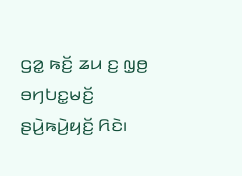ꤞꤤ꤭ ꤒꤢꤩ꤬ ꤘꤣ ꤢ꤬ ꤜ꤫ꤥ꤬ ꤋꤚꤝꤢ꤭ꤗꤢꤩ꤬ ꤔꤣꤧ꤬ꤒꤣꤧ꤬ꤟꤢꤩ꤬ ꤖꤢꤧ꤯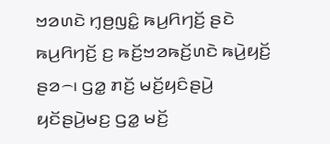ꤠꤤꤛꤢꤧ ꤚ꤫ꤥ꤬ꤜꤢꤨ꤭ ꤒꤣ꤬ꤖꤚꤢꤩ꤬ ꤔꤢꤧ ꤒꤣ꤬ꤖꤚꤢꤩ꤬ ꤢ꤬ ꤒꤢꤩ꤬ꤠꤤꤒꤢꤩ꤬ꤛꤢꤧ ꤒꤣꤧ꤬ꤟꤢꤩ꤬ ꤔꤤ꤮꤯ ꤞꤤ꤭ ꤊꤢꤩ꤬ ꤗꤢꤩ꤬ꤟꤢꤨꤔꤣꤧ꤬ ꤟꤢꤩꤔꤣꤧ꤬ꤗꤢ꤬ ꤞꤤ꤭ ꤗꤢꤩ꤬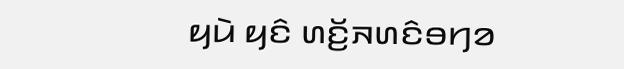ꤟꤣꤧ ꤟꤢꤨ ꤛꤢꤩ꤬ꤏꤛꤢꤨꤋꤚꤤ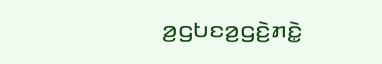ꤤ꤬ꤞꤝꤢꤤ꤬ꤞꤢꤧ꤬ꤊꤢꤧ꤭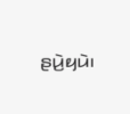ꤔꤣꤧ꤬ꤟꤣꤧ꤯